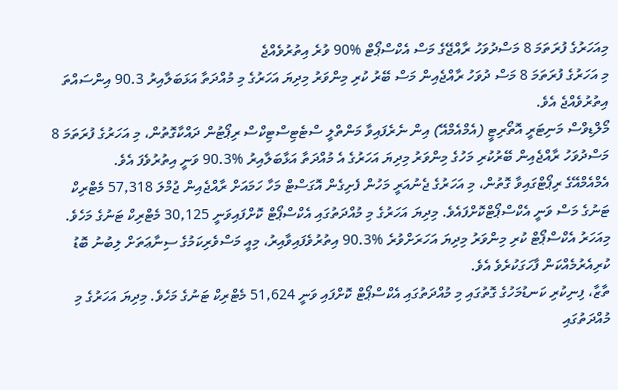މިއަހަރުގެ ފުރަތަމަ 8 މަސްދުވަހު ރާއްޖޭގެ މަސް އެކްސްޕޯޓް %90 ވުރެ އިތުރުވެއްޖެ
މި އަހަރުގެ ފުރަތަމަ 8 މަސް ދުވަހު ރާއްޖެއިން މަސް ބޭރު ކުރި މިންވަރު މިދިޔަ އަހަރުގެ މި މުއްދަތާ އަޅަބަލާއިރު 90.3 އިންސައްތަ އިތުރުވެއްޖެ އެވެ.
މޯލްޑިވްސް މަނިޓަރީ އޮތޯރިޓީ (އެމްއެމްއޭ) އިން ނެރެފައިވާ މަންތްލީ ސްޓެޓިސްޓިކްސް ރިޕޯޓުން ދައްކާގޮތުން، މި އަހަރުގެ ފުރަތަމަ 8 މަސްދުވަހު ރާއްޖެއިން ބޭރުކުރި މަހުގެ މިންވަރު މިދިޔަ އަހަރުގެ އެ މުއްދަތާ އަޅާބަލާއިރު %90.3 ވަނީ އިތުރުވެފަ އެވެ.
އެމްއެމްއޭގެ ރިޕޯޓްގައިވާ ގޮތުން، މި އަހަރުގެ ޖެނުއަރީ މަހުން ފެށިގެން އޮގަސްޓް މަހާ ހަމައަށް ރާއްޖެއިން ޖުމްލަ 57,318 މެޓްރިކް ޓަނުގެ މަސް ވަނީ އެކްސްޕޯޓްކޮށްފައެވެ. މިދިޔަ އަހަރުގެ މި މުއްދަތުގައި އެކްސްޕޯޓް ކޮށްފައިވަނީ 30,125 މެޓްރިކް ޓަނުގެ މަހެވެ.
މިއަހަރު އެކްސްޕޯޓް ކުރި މިންވަރު މިދިޔަ އަހަރަށްވުރެ %90.3 އިތުރުވެފައިވާއިރު، މިއީ މަސްވެރިކަމުގެ ސިނާޢަތަށް ލިބުނު ބޮޑު ކުރިއެރުމެއްކަން ފާހަގަކުރެވެ އެވެ.
ތާޒާ، ފިނިކުރި ކަނޑުމަހުގެ ގޮތުގައި މި މުއްދަތުގައި އެކްސްޕޯޓް ކޮށްފައި ވަނީ 51,624 މެޓްރިކް ޓަނުގެ މަހެވެ. މިދިޔަ އަހަރުގެ މި މުއްދަތުގައި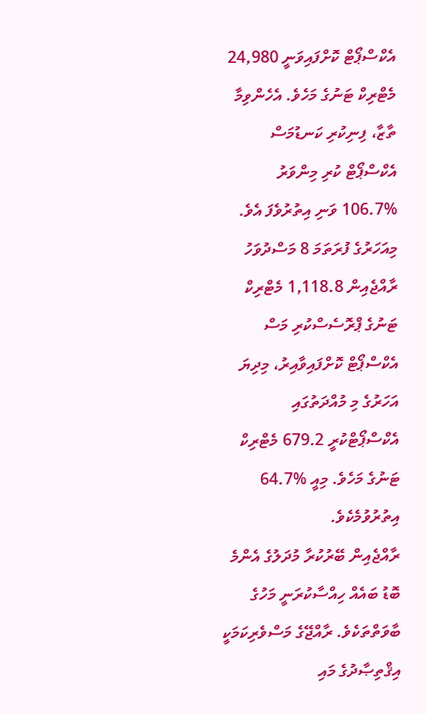އެކްސްޕޯޓް ކޮށްފައިވަނީ 24,980 މެޓްރިކް ޓަނުގެ މަހެވެ. އެހެންވިމާ ތާޒާ، ފިނިކުރި ކަނޑުމަސް އެކްސްޕޯޓް ކުރި މިންވަރު %106.7 ވަނި އިތުރުވެފަ އެވެ.
މިއަހަރުގެ ފުރަތަމަ 8 މަސްދުވަހު ރާއްޖެއިން 1,118.8 މެޓްރިކް ޓަނުގެ ޕްރޮސެސްކުރި މަސް އެކްސްޕޯޓް ކޮށްފައިވާއިރު، މިދިޔަ އަހަރުގެ މި މުއްދަތުގައި އެކްސްޕޯޓްކުރީ 679.2 މެޓްރިކް ޓަނުގެ މަހެވެ. މިއީ %64.7 އިތުރުވުމެކެވެ.
ރާއްޖެއިން ބޭރުކުރާ މުދަލުގެ އެންމެ ބޮޑު ބައެއް ހިއްސާކުރަނީ މަހުގެ ބާވަތްތަކެވެ. ރާއްޖޭގެ މަސްވެރިކަމަކީ އިޤްތިޞާދުގެ މައި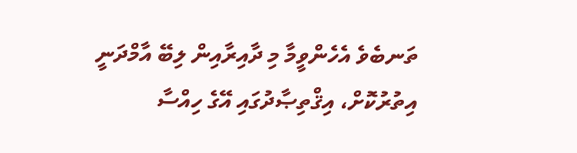ތަނބެވެ އެހެންވީމާ މި ދާއިރާއިން ލިބޭ އާމްދަނީ އިތުރުކޮށް، އިޤްތިޞާދުގައި އޭގެ ހިއްސާ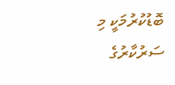ބޮޑުކުރުމަކީ މި ސަރުކާރުގެ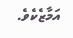އަމާޒެކެވެ.